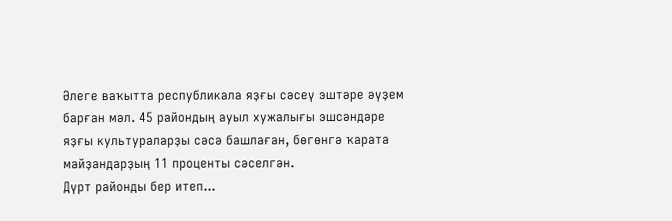Әлеге ваҡытта республикала яҙғы сәсеү эштәре әүҙем барған мәл. 45 райондың ауыл хужалығы эшсәндәре яҙғы культураларҙы сәсә башлаған, бөгөнгә ҡарата майҙандарҙың 11 проценты сәселгән.
Дүрт районды бер итеп...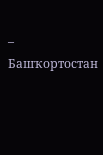– Башҡортостан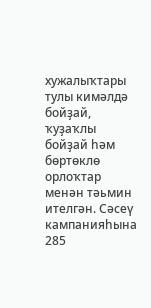хужалыҡтары тулы кимәлдә бойҙай, ҡуҙаҡлы бойҙай һәм бөртөклө орлоҡтар менән тәьмин ителгән. Сәсеү кампанияһына 285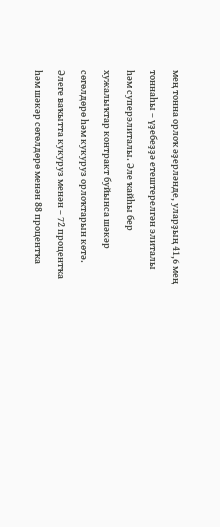мең тонна орлоҡ әҙерләнде, уларҙың 41,6 мең тоннаһы – үҙебеҙҙә етештерелгән элиталы һәм суперэлиталы. Әле ҡайһы бер хужалыҡтар контракт буйынса шәкәр сөгөлдөрө һәм кукуруз орлоҡтарын көтә. Әлеге ваҡытта кукуруз менән – 72 процентҡа һәм шәкәр сөгөлдөрө менән 88 процентҡа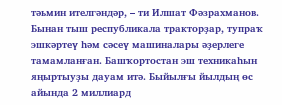тәьмин ителгәндәр, – ти Илшат Фәзрахманов.
Бынан тыш республикала тракторҙар, тупраҡ эшкәртеү һәм сәсеү машиналары әҙерлеге тамамланған. Башҡортостан эш техникаһын яңыртыуҙы дауам итә. Быйылғы йылдың өс айында 2 миллиард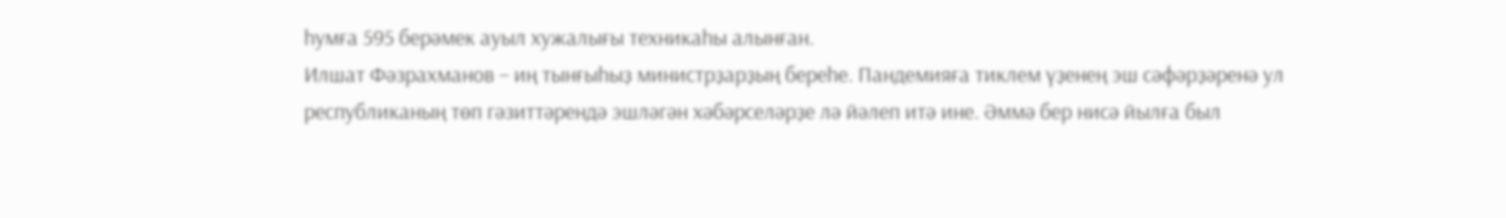һумға 595 берәмек ауыл хужалығы техникаһы алынған.
Илшат Фәзрахманов – иң тынғыһыҙ министрҙарҙың береһе. Пандемияға тиклем үҙенең эш сәфәрҙәренә ул республиканың төп гәзиттәрендә эшләгән хәбәрселәрҙе лә йәлеп итә ине. Әммә бер нисә йылға был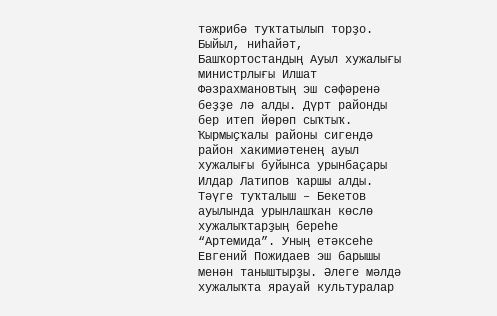тәжрибә туҡтатылып торҙо. Быйыл, ниһайәт, Башҡортостандың Ауыл хужалығы министрлығы Илшат Фәзрахмановтың эш сәфәренә беҙҙе лә алды. Дүрт районды бер итеп йөрөп сыҡтыҡ.
Ҡырмыҫҡалы районы сигендә район хакимиәтенең ауыл хужалығы буйынса урынбаҫары Илдар Латипов ҡаршы алды.
Тәүге туҡталыш – Бекетов ауылында урынлашҡан көслө хужалыҡтарҙың береһе “Артемида”. Уның етәксеһе Евгений Пожидаев эш барышы менән таныштырҙы. Әлеге мәлдә хужалыҡта ярауай культуралар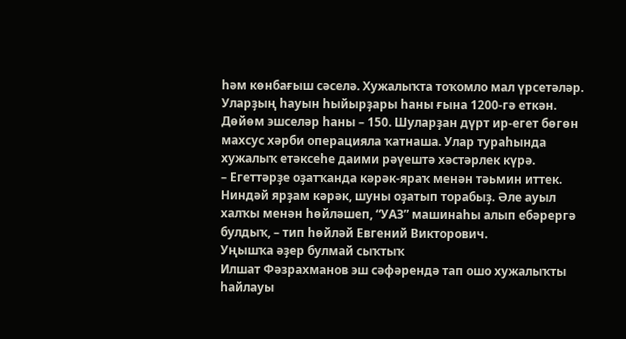һәм көнбағыш сәселә. Хужалыҡта тоҡомло мал үрсетәләр. Уларҙың һауын һыйырҙары һаны ғына 1200-гә еткән. Дөйөм эшселәр һаны – 150. Шуларҙан дүрт ир-егет бөгөн махсус хәрби операцияла ҡатнаша. Улар тураһында хужалыҡ етәксеһе даими рәүештә хәстәрлек күрә.
– Егеттәрҙе оҙатҡанда кәрәк-яраҡ менән тәьмин иттек. Ниндәй ярҙам кәрәк, шуны оҙатып торабыҙ. Әле ауыл халҡы менән һөйләшеп, “УАЗ” машинаһы алып ебәрергә булдыҡ, – тип һөйләй Евгений Викторович.
Уңышҡа әҙер булмай сыҡтыҡ
Илшат Фәзрахманов эш сәфәрендә тап ошо хужалыҡты һайлауы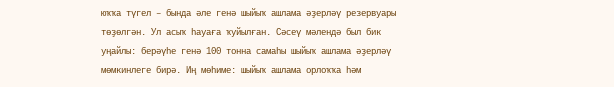юҡҡа түгел – бында әле генә шыйыҡ ашлама әҙерләү резервуары төҙөлгән. Ул асыҡ һауаға ҡуйылған. Сәсеү мәлендә был бик уңайлы: берәүһе генә 100 тонна самаһы шыйыҡ ашлама әҙерләү мөмкинлеге бирә. Иң мөһиме: шыйыҡ ашлама орлоҡҡа һәм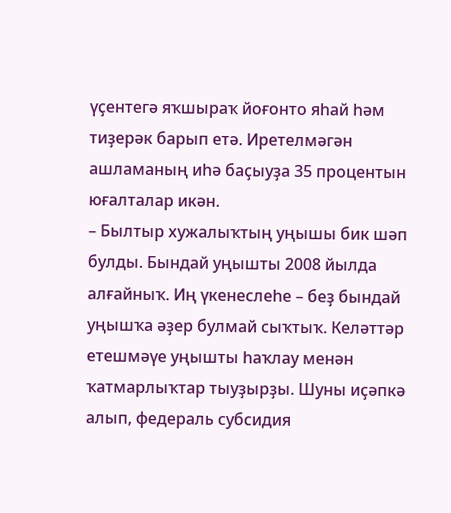үҫентегә яҡшыраҡ йоғонто яһай һәм тиҙерәк барып етә. Иретелмәгән ашламаның иһә баҫыуҙа 35 процентын юғалталар икән.
– Былтыр хужалыҡтың уңышы бик шәп булды. Бындай уңышты 2008 йылда алғайныҡ. Иң үкенеслеһе – беҙ бындай уңышҡа әҙер булмай сыҡтыҡ. Келәттәр етешмәүе уңышты һаҡлау менән ҡатмарлыҡтар тыуҙырҙы. Шуны иҫәпкә алып, федераль субсидия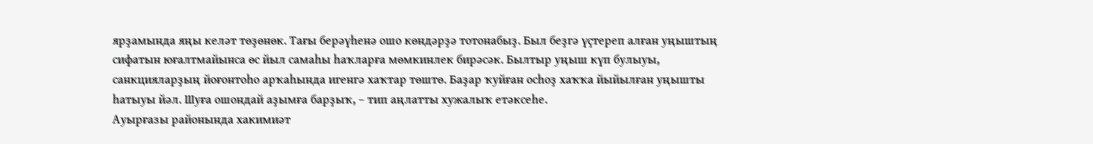ярҙамында яңы келәт төҙөнөк. Тағы берәүһенә ошо көндәрҙә тотонабыҙ. Был беҙгә үҫтереп алған уңыштың сифатын юғалтмайынса өс йыл самаһы һаҡларға мөмкинлек бирәсәк. Былтыр уңыш күп булыуы, санкцияларҙың йоғонтоһо арҡаһында игенгә хаҡтар төштө. Баҙар ҡуйған осһоҙ хаҡҡа йыйылған уңышты һатыуы йәл. Шуға ошондай аҙымға барҙыҡ, – тип аңлатты хужалыҡ етәксеһе.
Ауырғазы районында хакимиәт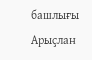башлығы Арыҫлан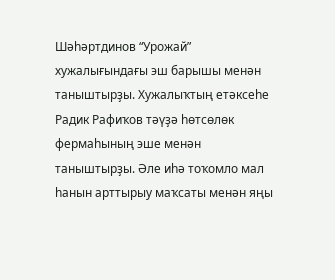Шәһәртдинов “Урожай” хужалығындағы эш барышы менән таныштырҙы. Хужалыҡтың етәксеһе Радик Рафиҡов тәүҙә һөтсөлөк фермаһының эше менән таныштырҙы. Әле иһә тоҡомло мал һанын арттырыу маҡсаты менән яңы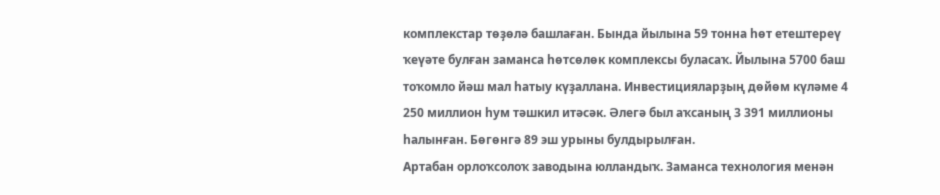комплекстар төҙөлә башлаған. Бында йылына 59 тонна һөт етештереү ҡеүәте булған заманса һөтсөлөк комплексы буласаҡ. Йылына 5700 баш тоҡомло йәш мал һатыу күҙаллана. Инвестицияларҙың дөйөм күләме 4 250 миллион һум тәшкил итәсәк. Әлегә был аҡсаның 3 391 миллионы һалынған. Бөгөнгә 89 эш урыны булдырылған.
Артабан орлоҡсолоҡ заводына юлландыҡ. Заманса технология менән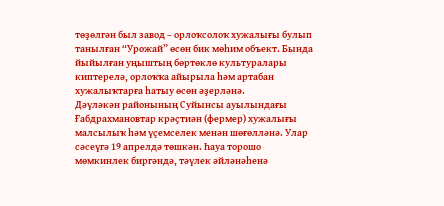төҙөлгән был завод – орлоҡсолоҡ хужалығы булып танылған “Урожай” өсөн бик мөһим объект. Бында йыйылған уңыштың бөртөклө культуралары киптерелә, орлоҡҡа айырыла һәм артабан хужалыҡтарға һатыу өсөн әҙерләнә.
Дәүләкән районының Суйынсы ауылындағы Ғабдрахмановтар крәҫтиән (фермер) хужалығы малсылыҡ һәм үҫемселек менән шөғөлләнә. Улар сәсеүгә 19 апрелдә төшкән. Һауа торошо мөмкинлек биргәндә, тәүлек әйләнәһенә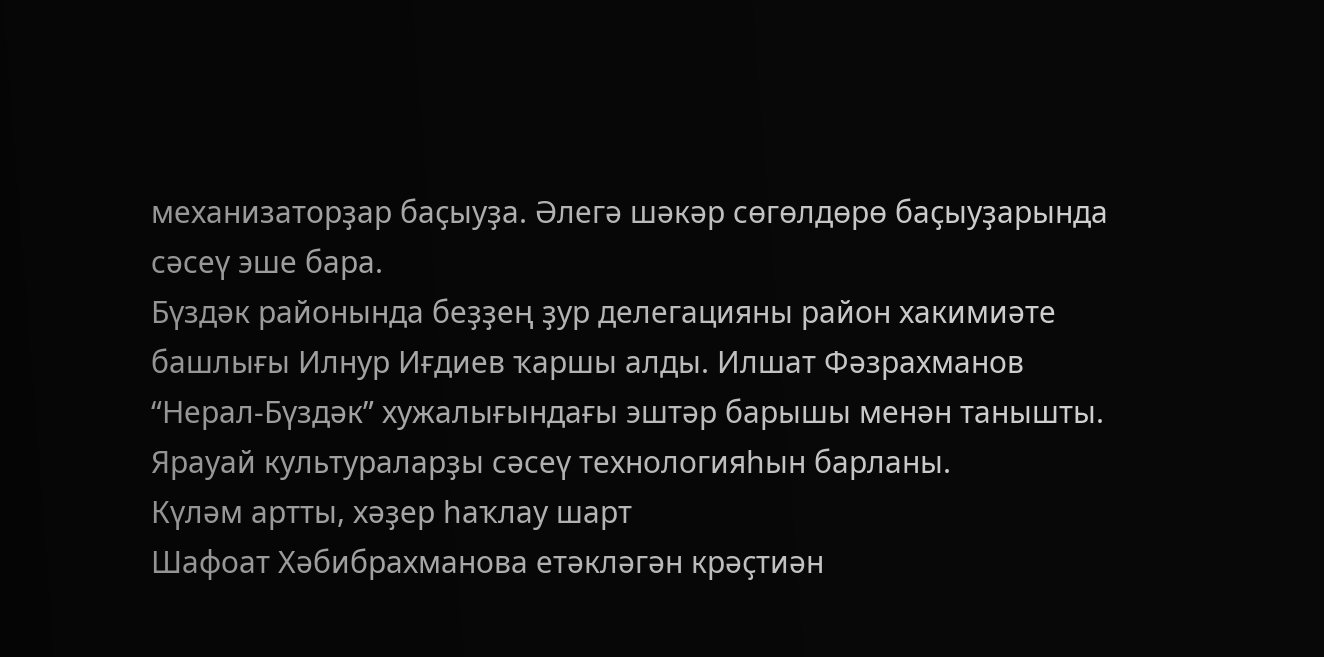механизаторҙар баҫыуҙа. Әлегә шәкәр сөгөлдөрө баҫыуҙарында сәсеү эше бара.
Бүздәк районында беҙҙең ҙур делегацияны район хакимиәте башлығы Илнур Иғдиев ҡаршы алды. Илшат Фәзрахманов “Нерал-Бүздәк” хужалығындағы эштәр барышы менән танышты. Ярауай культураларҙы сәсеү технологияһын барланы.
Күләм артты, хәҙер һаҡлау шарт
Шафоат Хәбибрахманова етәкләгән крәҫтиән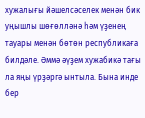хужалығы йәшелсәселек менән бик уңышлы шөғөлләнә һәм үҙенең тауары менән бөтөн республикаға билдәле. Әммә әүҙем хужабикә тағы ла яңы үрҙәргә ынтыла. Бына инде бер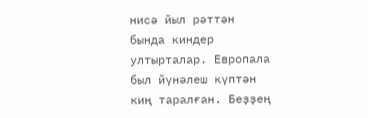нисә йыл рәттән бында киндер ултырталар. Европала был йүнәлеш күптән киң таралған. Беҙҙең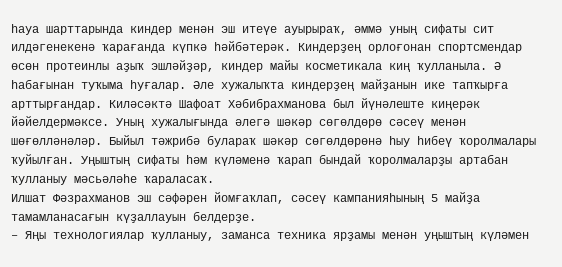һауа шарттарында киндер менән эш итеүе ауырыраҡ, әммә уның сифаты сит илдәгенекенә ҡарағанда күпкә һәйбәтерәк. Киндерҙең орлоғонан спортсмендар өсөн протеинлы аҙыҡ эшләйҙәр, киндер майы косметикала киң ҡулланыла. Ә һабағынан туҡыма һуғалар. Әле хужалыҡта киндерҙең майҙанын ике тапҡырға арттырғандар. Киләсәктә Шафоат Хәбибрахманова был йүнәлеште киңерәк йәйелдермәксе. Уның хужалығында әлегә шәкәр сөгөлдөрө сәсеү менән шөғөлләнәләр. Быйыл тәжрибә булараҡ шәкәр сөгөлдөрөнә һыу һибеү ҡоролмалары ҡуйылған. Уңыштың сифаты һәм күләменә ҡарап бындай ҡоролмаларҙы артабан ҡулланыу мәсьәләһе ҡараласаҡ.
Илшат Фәзрахманов эш сәфәрен йомғаҡлап, сәсеү кампанияһының 5 майҙа тамамланасағын күҙаллауын белдерҙе.
– Яңы технологиялар ҡулланыу, заманса техника ярҙамы менән уңыштың күләмен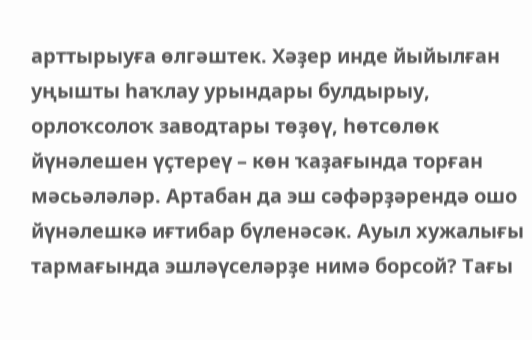арттырыуға өлгәштек. Хәҙер инде йыйылған уңышты һаҡлау урындары булдырыу, орлоҡсолоҡ заводтары төҙөү, һөтсөлөк йүнәлешен үҫтереү – көн ҡаҙағында торған мәсьәләләр. Артабан да эш сәфәрҙәрендә ошо йүнәлешкә иғтибар бүленәсәк. Ауыл хужалығы тармағында эшләүселәрҙе нимә борсой? Тағы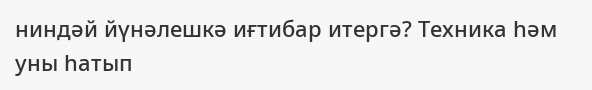ниндәй йүнәлешкә иғтибар итергә? Техника һәм уны һатып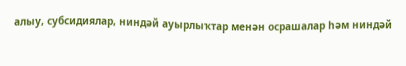алыу, субсидиялар, ниндәй ауырлыҡтар менән осрашалар һәм ниндәй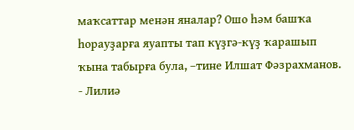маҡсаттар менән яналар? Ошо һәм башҡа һорауҙарға яуапты тап күҙгә-күҙ ҡарашып ҡына табырға була, –тине Илшат Фәзрахманов.
- Лилиә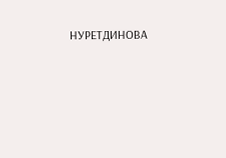НУРЕТДИНОВА